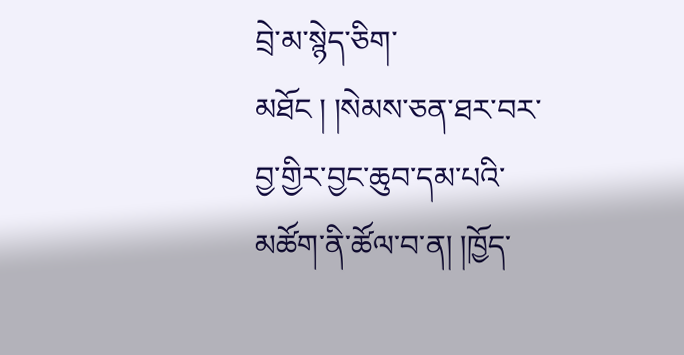བྲེ་མ་སྙེད་ཅིག་མཐོང ། །སེམས་ཅན་ཐར་བར་བྱ་གྱིར་བྱང་ཆུབ་དམ་པའི་མཚོག་ནི་ཚོལ་བ་ན། །ཁྱོད་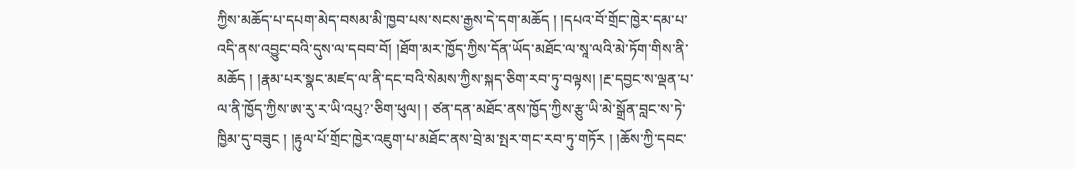ཀྱིས་མཆོད་པ་དཔག་མེད་བསམ་མི་ཁྱབ་པས་སངས་རྒྱས་དེ་དག་མཆོད ། །དཔའ་བོ་གྲོང་ཁྱེར་དམ་པ་འདི་ནས་འབྱུང་བའི་དུས་ལ་དབབ་བོ། །ཐོག་མར་ཁྱོད་ཀྱིས་དོན་ཡོད་མཐོང་ལ་སཱ་ལའི་མེ་ཏོག་གིས་ནི་མཆོད ། །རྣམ་པར་སྣང་མཛད་ལ་ནི་དང་བའི་སེམས་ཀྱིས་སྐད་ཅིག་རབ་ཏུ་བལྟས། །རྔ་དབྱང་ས་ལྡན་པ་ལ་ནི་ཁྱོད་ཀྱིས་ཨ་རུ་ར་ཡི་འཔུ?་ཅིག་ཕུལ། ། ཙན་དན་མཐོང་ནས་ཁྱོད་ཀྱིས་རྩུ་ཡི་མེ་སྒྲོན་བླང་ས་ཏེ་ཁྱིམ་དུ་བཟུང ། །རྟུལ་པོ་གྲོང་ཁྱེར་འཇུག་པ་མཐོང་ནས་བྲེ་མ་སྤར་གང་རབ་ཏུ་གཏོར ། །ཆོས་ཀྱི་དབང་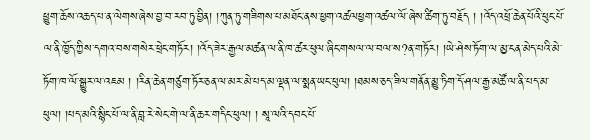ཕྱུག་ཆོས་འཆད་པ་ན་ལེགས་ཞེས་བྱ་བ་རབ་ཏུ་བྱིན། །ཀུན་ཏུ་གཟིགས་པ་མཐོང་ནས་ཕྱག་འཚལཕྱག་འཚལ་ལོ་ཞེས་ཚིག་ཏུ་བརྗོད ། །འོད་འཕྲོ་ཆེན་པོའི་ཕུང་པོ་ལ་ནི་ཁྱོད་ཀྱིས་དགའ་བས་གསེར་ཕྲེང་གཏོར། །འོད་ཟེར་རྒྱལ་མཚན་ལ་ནི་ཁ་ཚར་ཕུལ་ཞིང་གསལ་ལ་བལ་ས?ན་གཏོར། །ཡེ་ཤེས་ཏོག་ལ་མྱ་ངན་མེད་པའི་མེ་ཏོག་ཁ་ལོ་སྒྱུར་ལ་འཇམ ། །རིན་ཆེན་གཙུག་ཏོར་ཅན་ལ་མར་མེ་པད་མ་ལྡན་ལ་སྨན་ཡང་ཕུལ། །ཐམས་ཅད་ཟིལ་གནོན་མྱུ་ཏིག་དོ་ཤལ་རྒྱ་མཚོ་ལ་ནི་པད་མ་ཕུལ། །པད་མའི་སྙིང་པོ་ལ་ནི་བླ་རེ་སེང་གེ་ལ་ནི་ཆར་གདིང་ཕུལ། ། སཱ་ལའི་དབང་པོ་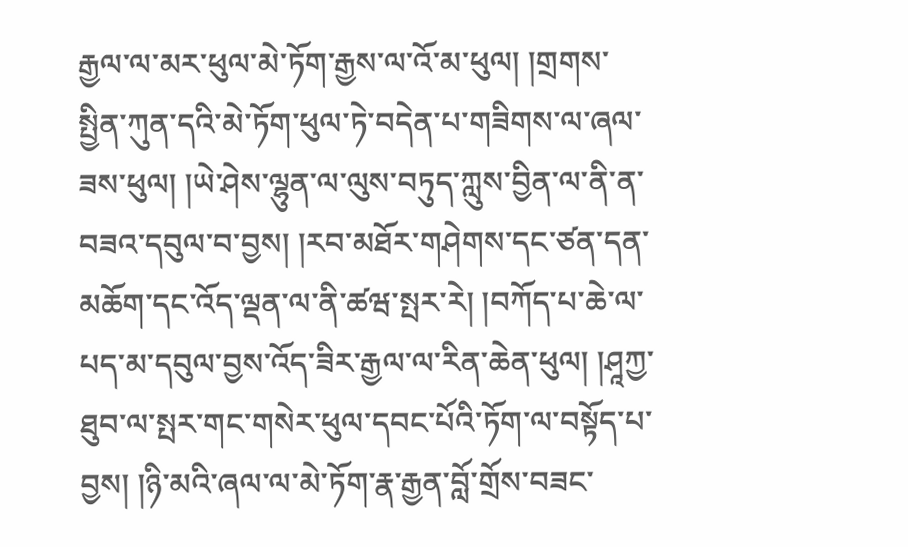རྒྱལ་ལ་མར་ཕུལ་མེ་ཏོག་རྒྱས་ལ་འོ་མ་ཕུལ། །གྲགས་སྤྱིན་ཀུན་དའི་མེ་ཏོག་ཕུལ་ཏེ་བདེན་པ་གཟིགས་ལ་ཞལ་ཟས་ཕུལ། །ཡེ་ཤེས་ལྷུན་ལ་ལུས་བཏུད་ཀླུས་བྱིན་ལ་ནི་ན་བཟའ་དབུལ་བ་བྱས། །རབ་མཐོར་གཤེགས་དང་ཙན་དན་མཆོག་དང་འོད་ལྡན་ལ་ནི་ཚཝ་སྤར་རེ། །བཀོད་པ་ཆེ་ལ་པད་མ་དབུལ་བྱས་འོད་ཟིར་རྒྱལ་ལ་རིན་ཆེན་ཕུལ། །ཤཱཀྱ་ཐུབ་ལ་སྤར་གང་གསེར་ཕུལ་དབང་པོའི་ཏོག་ལ་བསྟོད་པ་བྱས། །ཉི་མའི་ཞལ་ལ་མེ་ཏོག་རྣ་རྒྱན་བློ་གྲོས་བཟང་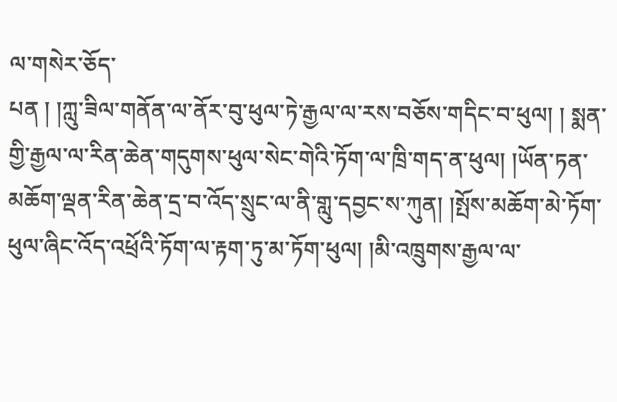ལ་གསེར་ཅོད་
པན ། །ཀླུ་ཟིལ་གནོན་ལ་ནོར་བུ་ཕུལ་ཏེ་རྒྱལ་ལ་རས་བཅོས་གདིང་བ་ཕུལ། ། སྨན་གྱི་རྒྱལ་ལ་རིན་ཆེན་གདུགས་ཕུལ་སེང་གེའི་ཏོག་ལ་ཁྲི་གད་ན་ཕུལ། །ཡོན་ཏན་མཆོག་ལྡན་རིན་ཆེན་དྲ་བ་འོད་སྲུང་ལ་ནི་གླུ་དབྱང་ས་ཀུན། །སྤོས་མཆོག་མེ་ཏོག་ཕུལ་ཞིང་འོད་འཕྲོའི་ཏོག་ལ་རྟག་ཏུ་མ་ཏོག་ཕུལ། །མི་འཁྲུགས་རྒྱལ་ལ་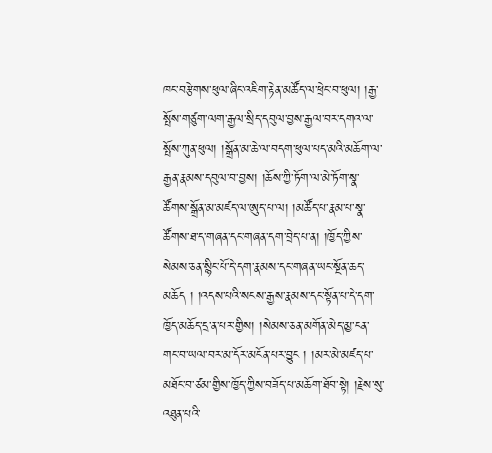ཁང་བརྩེགས་ཕུལ་ཞིང་འཇིག་རྟེན་མཚོད་ལ་ཕྲེང་བ་ཕུལ། །རྒྱ་སྤོས་གཙུག་ལག་རྒྱལ་སྲིད་དབུལ་བྱས་རྒྱལ་བར་དགའ་ལ་སྤོས་ཀུན་ཕུལ། །སྒྲོན་མ་ཆེ་ལ་བདག་ཕུལ་པད་མའི་མཆོག་ལ་རྒྱན་རྣམས་དབུལ་བ་བྱས། །ཆོས་ཀྱི་ཏོག་ལ་མེ་ཏོག་སྣ་ཚོགས་སྒྲོན་མ་མཛད་ལ་ཨུད་པ་ལ། །མཚོད་པ་རྣམ་པ་སྣ་ཚོགས་ཐ་ད་གཞན་དང་གཞན་དག་བྲེད་པ་ན། །ཁྱོད་ཀྱིས་སེམས་ཅན་སྙིང་པོ་དེ་དག་རྣམས་དང་གཞན་ཡང་སྔོན་ཆད་མཆོད ། །འདས་པའི་སངས་རྒྱས་རྣམས་དང་སྟོན་པ་དེ་དག་ཁྱོད་མཆོད་དྲ་ན་པར་གྱིས། །སེམས་ཅན་མགོན་མེད་མྱ་ངན་གང་བ་ཡལ་བར་མ་དོར་མངོན་པར་བྱུང ། །མར་མེ་མཛད་པ་མཐོང་བ་ཙམ་གྱིས་ཁྱོད་ཀྱིས་བཟོད་པ་མཆོག་ཐོབ་སྟེ། །རྗེས་སུ་འཐུན་པའི་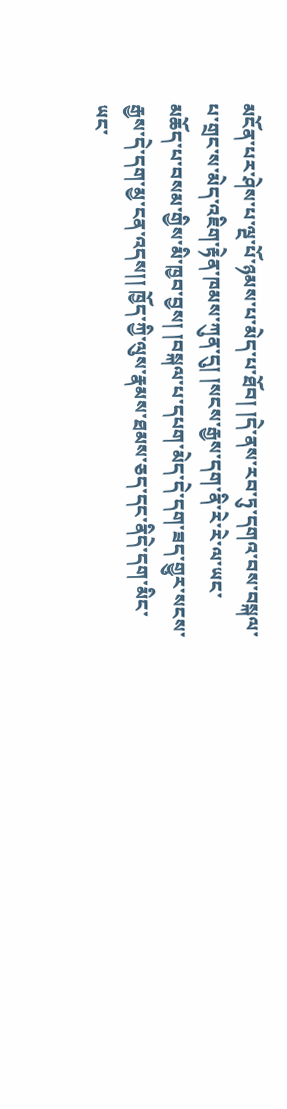མངོན་པར་ཤེས་པ་ལྔ་པོ་ཉམས་པ་མེད་པ་ཐོབ། །དེ་ནས་རབ་ཏུ་དགའ་བས་བསྐལ་པ་གྲང་ས་མེད་འཇིག་རྟེན་ཁམས་ཀུན་དུ། །སངས་རྒྱས་དག་ནི་རེ་རེ་ལ་ཡང་མཆོད་པ་བསམ་གྱིས་མི་ཁྱབ་བྱས། །བསྐལ་པ་དཔག་མེད་དེ་དག་ཟད་གྱུར་སངས་རྒྱས་དེ་དག་མྱ་ངན་འདས།། ཁྱོད་ཀྱི་ལུས་རྣམས་ཐམས་ཅད་དང་ནིདེ་དག་མིང་ཡང་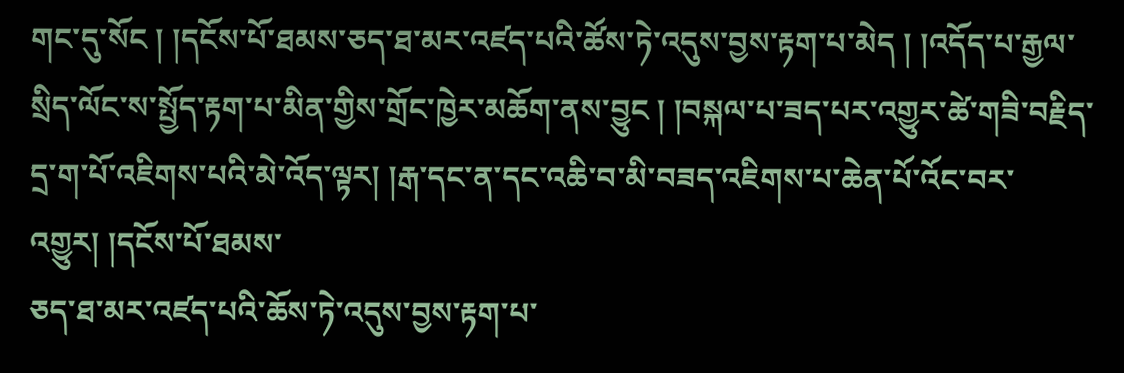གང་དུ་སོང ། །དངོས་པོ་ཐམས་ཅད་ཐ་མར་འཛད་པའི་ཚོས་ཏེ་འདུས་བྱས་རྟག་པ་མེད ། །འདོད་པ་རྒྱལ་སྲིད་ལོང་ས་སྤྱོད་རྟག་པ་མིན་གྱིས་གྲོང་ཁྱེར་མཆོག་ནས་བྱུང ། །བསྐལ་པ་ཟད་པར་འགྱུར་ཚེ་གཟི་བརྗིད་དྲ་ག་པོ་འཇིགས་པའི་མེ་འོད་ལྟར། །རྒ་དང་ན་དང་འཆི་བ་མི་བཟད་འཇིགས་པ་ཆེན་པོ་འོང་བར་འགྱུར། །དངོས་པོ་ཐམས་
ཅད་ཐ་མར་འཛད་པའི་ཆོས་ཏེ་འདུས་བྱས་རྟག་པ་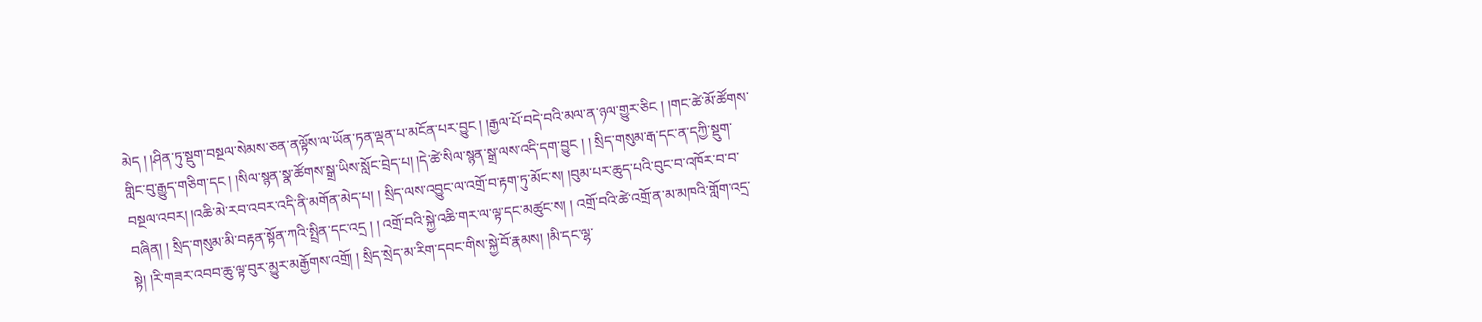མེད ། །ཤིན་ཏུ་སྡུག་བསྔལ་སེམས་ཅན་ནལྟོས་ལ་ཡོན་ཏན་ལྡན་པ་མངོན་པར་བྱུང ། །རྒྱལ་པོ་བདེ་བའི་མལ་ན་ཉལ་གྱུར་ཅིང ། །གང་ཚེ་མོ་ཚོགས་གླིང་བུ་རྒྱུད་གཅིག་དང ། །སིལ་སྙན་སྣ་ཚོགས་སྒྲ་ཡིས་སློང་བྲེད་པ། །དེ་ཚེ་སིལ་སྙན་སྒྲ་ལས་འདི་དག་བྱུང ། ། སྲིད་གསུམ་རྒ་དང་ན་དཀྱི་སྡུག་བསྔལ་འབར། །འཆི་མེ་རབ་འབར་འདི་ནི་མགོན་མེད་པ། ། སྲིད་ལས་འབྱུང་ལ་འགྲོ་བ་རྟག་ཏུ་མོང་ས། །བུམ་པར་ཆུད་པའི་བུང་བ་འཁོར་བ་བ་བཞིན། ། སྲིད་གསུམ་མི་བརྟན་སྟོན་ཀའི་སྤྲིན་དང་འདྲ ། ། འགྲོ་བའི་སྐྱེ་འཆི་གར་ལ་ལྟ་དང་མཚུང་ས། ། འགྲོ་བའི་ཚེ་འགྲོ་ན་མ་མཁའི་གློག་འདྲ་སྟེ། །རི་གཟར་འབབ་ཆུ་ལྟ་བུར་མྱུར་མརྒྱོགས་འགྲོ། ། སྲིད་སྲེད་མ་རིག་དབང་གིས་སྐྱེ་བོ་རྣམས། །མི་དང་ལྷ་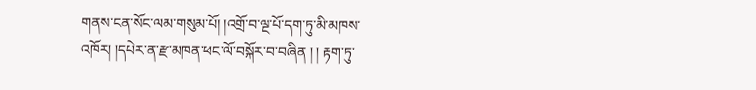གནས་ངན་སོང་ལམ་གསུམ་པོ། །འགྲོ་བ་ལྔ་པོ་དག་ཏུ་མི་མཁས་འཁོར། །དཔེར་ན་རྫ་མཁན་ཕང་ལོ་བསྐོར་བ་བཞིན ། ། རྟག་ཏུ་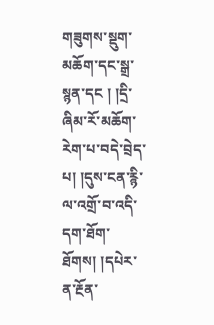གཟུགས་སྡུག་མཆོག་དང་སྒྲ་སྙན་དང ། །དྲི་ཞིམ་རོ་མཆོག་རེག་པ་བདེ་བྲེད་པ། །དུས་ངན་རྙི་ལ་འགྲོ་བ་འདི་དག་ཐོག་ཐོགས། །དཔེར་ན་རྔོན་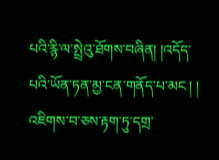པའི་རྙི་ལ་སྤྲེའུ་ཐོགས་བཞིན། །འདོད་པའི་ཡོན་ཏན་མྱ་ངན་གནོད་པ་མང ། ། འཇིགས་བ་ཅས་རྟག་ཏུ་དགྲ་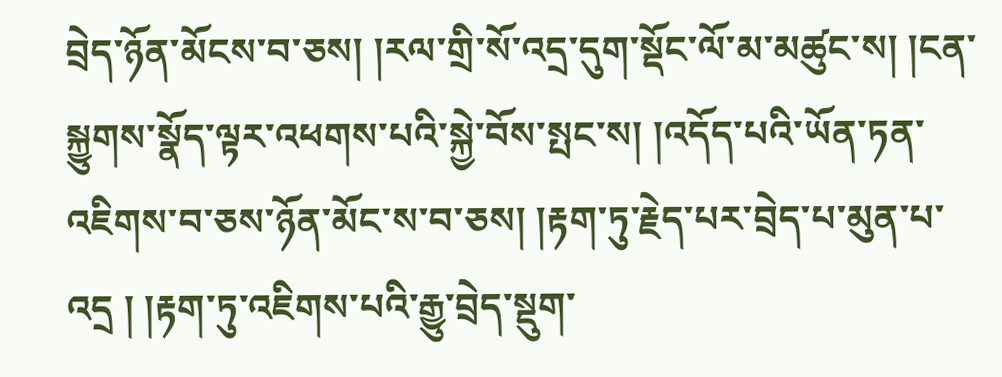བྲེད་ཉོན་མོངས་བ་ཅས། །རལ་གྲི་སོ་འདྲ་དུག་སྡོང་ལོ་མ་མཚུང་ས། །ངན་སྐྱུགས་སྣོད་ལྟར་འཕགས་པའི་སྐྱེ་བོས་སྤང་ས། །འདོད་པའི་ཡོན་ཏན་འཇིགས་བ་ཅས་ཉོན་མོང་ས་བ་ཅས། །རྟག་ཏུ་རྗེད་པར་བྲེད་པ་མུན་པ་འདྲ ། །རྟག་ཏུ་འཇིགས་པའི་རྒྱུ་བྲེད་སྡུག་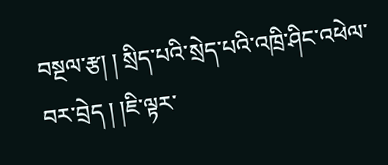བསྔལ་རྩ། ། སྲིད་པའི་སྲེད་པའི་འཁྲི་ཤིང་འཕེལ་བར་བྲེད ། །ཇི་ལྟར་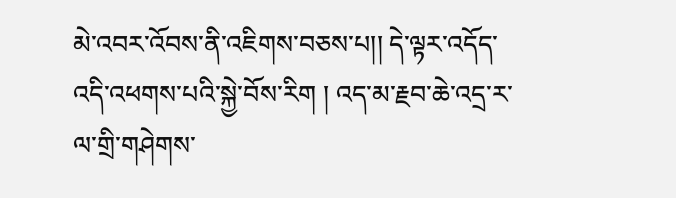མེ་འབར་འོབས་ནི་འཇིགས་བཅས་པ།། དེ་ལྟར་འདོད་འདི་འཕགས་པའི་སྐྱེ་བོས་རིག ། འད་མ་རྗབ་ཆེ་འདྲ་ར་ལ་གྲི་གཤེགས་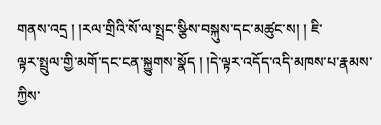གནས་འདྲ ། །རལ་གྲིའི་སོ་ལ་སྤྲང་སྩིས་བསྐུས་དང་མཚུང་ས། ། ཇི་
ལྟར་སྤྲུལ་གྱི་མགོ་དང་ངན་སྐྱུགས་སྣོད ། །དེ་ལྟར་འདོད་འདི་མཁས་པ་རྣམས་ཀྱིས་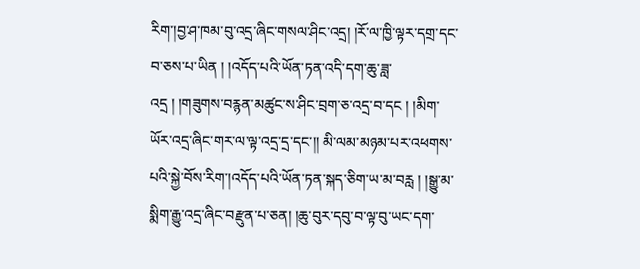རིག་།བྱ་ཤ་ཁམ་བུ་འདྲ་ཞིང་གསལ་ཤིང་འདྲ། །རོ་ལ་ཁྱི་ལྟར་དགྲ་དང་བ་ཅས་པ་ཡིན ། །འདོད་པའི་ཡོན་ཏན་འདི་དག་ཆུ་ཟླ་འདྲ ། །གཟུགས་བརྙན་མཚུང་ས་ཤིང་བྲག་ཅ་འདྲ་བ་དང ། །མིག་ཡོར་འདྲ་ཞིང་གར་ལ་ལྟ་འདྲ་དྲ་དང་།། མི་ལམ་མཉམ་པར་འཕགས་པའི་སྐྱེ་བོས་རིག་།འདོད་པའི་ཡོན་ཏན་སྐད་ཅིག་ཡ་མ་བརླ ། །སྒྱུ་མ་སྨིག་རྒྱུ་འདྲ་ཞིང་བརྫུན་པ་ཅན། །ཆུ་བུར་དབུ་བ་ལྟ་བུ་ཡང་དག་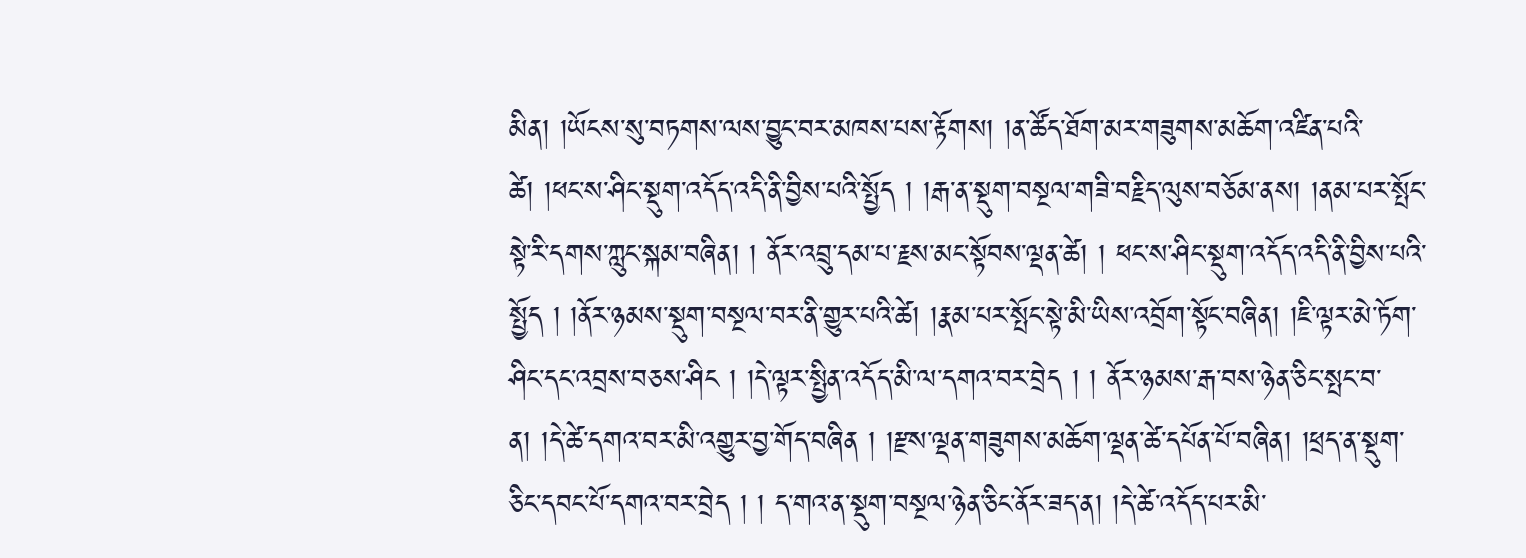མིན། །ཡོངས་སུ་བཏགས་ལས་བྱུང་བར་མཁས་པས་རྟོགས། །ན་ཚོད་ཐོག་མར་གཟུགས་མཆོག་འཛིན་པའི་ཚེ། །ཕང་ས་ཤིང་སྡུག་འདོད་འདི་ནི་བྱིས་པའི་སྤྱོད ། །རྒ་ན་སྡུག་བསྔལ་གཟི་བརྗིད་ལུས་བཅོམ་ནས། །ནམ་པར་སྤོང་སྟེ་རི་དགས་ཀླུང་སྐམ་བཞིན། ། ནོར་འབྲུ་དམ་པ་རྗས་མང་སྟོབས་ལྡན་ཚེ། ། ཕང་ས་ཤིང་སྡུག་འདོད་འདི་ནི་བྱིས་པའི་སྤྱོད ། །ནོར་ཉམས་སྡུག་བསྔལ་བར་ནི་གྱུར་པའི་ཚེ། །རྣམ་པར་སྤོང་སྟེ་མི་ཡིས་འབྲོག་སྟོང་བཞིན། །ཇི་ལྟར་མེ་ཏོག་ཤིང་དང་འབྲས་བཅས་ཤིང ། །དེ་ལྟར་སྤྱིན་འདོད་མི་ལ་དགའ་བར་བྲེད ། ། ནོར་ཉམས་རྒ་བས་ཉེན་ཅིང་སྤང་བ་ན། །དེ་ཚེ་དགའ་བར་མི་འགྱུར་བྱ་གོད་བཞིན ། །རྫས་ལྡན་གཟུགས་མཆོག་ལྡན་ཚེ་དཔོན་པོ་བཞིན། །ཕྲད་ན་སྡུག་ཅིང་དབང་པོ་དགའ་བར་བྲེད ། ། ད་གའ་ན་སྡུག་བསྔལ་ཉེན་ཅིང་ནོར་ཟད་ན། །དེ་ཚེ་འདོད་པར་མི་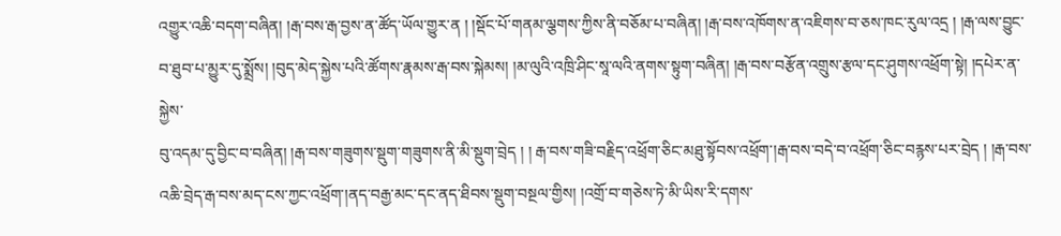འགྱུར་འཆི་བདག་བཞིན། །རྒ་བས་རྒ་བྱས་ན་ཚོད་ཡོལ་གྱུར་ན ། །སྡོང་པོ་གནམ་ལྕགས་ཀྱིས་ནི་བཅོམ་པ་བཞིན། །རྒ་བས་འཁོགས་ན་འཇིགས་བ་ཅས་ཁང་རུལ་འདྲ ། །རྒ་ལས་བྱུང་བ་ཐུབ་པ་མྱུར་དུ་སྨྲོས། །བུད་མེད་སྐྱེས་པའི་ཚོགས་རྣམས་རྒ་བས་སྐེམས། །མ་ལུའི་འཁྲི་ཤིང་སཱ་ལའི་ནགས་སྟུག་བཞིན། །རྒ་བས་བརྩོན་འགྲུས་རྩལ་དང་ཤུགས་འཕྲོག་སྟེ། །དཔེར་ན་སྐྱེས་
བུ་འདམ་དུ་བྱིང་བ་བཞིན། །རྒ་བས་གཟུགས་སྡུག་གཟུགས་ནི་མི་སྡུག་བྲེད ། ། རྒ་བས་གཟི་བརྗིད་འཕྲོག་ཅིང་མཐུ་སྟོབས་འཕྲོག་།རྒ་བས་བདེ་བ་འཕྲོག་ཅིང་བརྙས་པར་བྲེད ། །རྒ་བས་འཆི་བྲེད་རྒ་བས་མད་ངས་ཀྱང་འཕྲོག་།ནད་བརྒྱ་མང་དང་ནད་ཐིབས་སྡུག་བསྔལ་གྱིས། །འགྲོ་བ་གཅེས་ཏེ་མི་ཡིས་རི་དགས་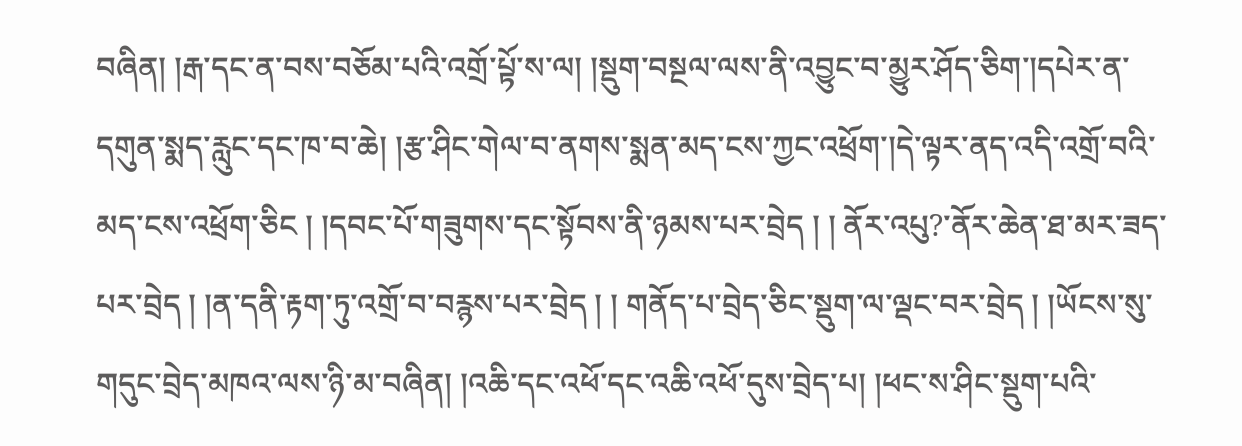བཞིན། །རྒ་དང་ན་བས་བཅོམ་པའི་འགྲོ་པྟོ་ས་ལ། །སྡུག་བསྔལ་ལས་ནི་འབྱུང་བ་མྱུར་ཤོད་ཅིག་།དཔེར་ན་དགུན་སྨད་རླུང་དང་ཁ་བ་ཆེ། །རྩ་ཤིང་གེལ་བ་ནགས་སྨན་མད་ངས་ཀྱང་འཕྲོག་།དེ་ལྟར་ནད་འདི་འགྲོ་བའི་མད་ངས་འཕྲོག་ཅིང ། །དབང་པོ་གཟུགས་དང་སྟོབས་ནི་ཉམས་པར་བྲེད ། ། ནོར་འཔུ?་ནོར་ཆེན་ཐ་མར་ཟད་པར་བྲེད ། །ན་དནི་རྟག་ཏུ་འགྲོ་བ་བརྙས་པར་བྲེད ། ། གནོད་པ་བྲེད་ཅིང་སྡུག་ལ་ལྡང་བར་བྲེད ། །ཡོངས་སུ་གདུང་བྲེད་མཁའ་ལས་ཉི་མ་བཞིན། །འཆི་དང་འཕོ་དང་འཆི་འཕོ་དུས་བྲེད་པ། །ཕང་ས་ཤིང་སྡུག་པའི་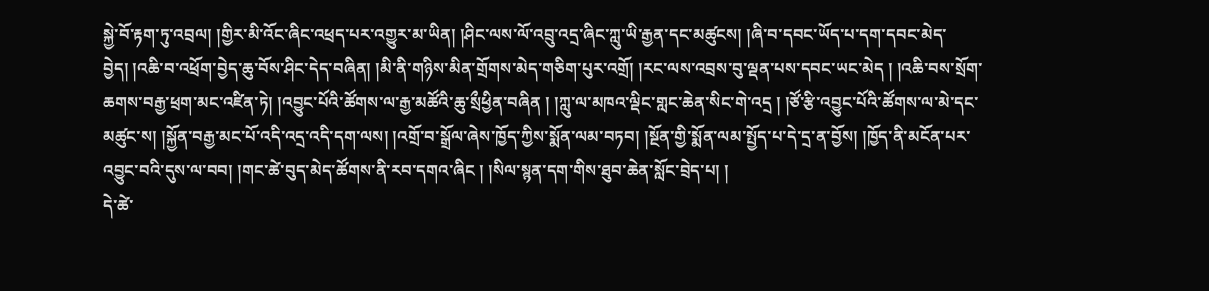སྐྱེ་བོ་རྟག་ཏུ་འབྲལ། །གྱིར་མི་འོང་ཞིང་འཕྲད་པར་འགྱུར་མ་ཡིན། །ཤིང་ལས་ལོ་འབྲུ་འདྲ་ཞིང་ཀླུ་ཡི་རྒྱན་དང་མཚུངས། །ཞི་བ་དབང་ཡོད་པ་དག་དབང་མེད་བྱེད། །འཆི་བ་འཕྲོག་བྱེད་ཆུ་བོས་ཤིང་དེད་བཞིན། །མི་ནི་གཉིས་མིན་གྲོགས་མེད་གཅིག་པུར་འགྲོ། །རང་ལས་འབྲས་བུ་ལྡན་པས་དབང་ཡང་མེད ། །འཆི་བས་སྲོག་ཆགས་བརྒྱ་ཕྲག་མང་འཛིན་ཏེ། །འབྱུང་པོའི་ཚོགས་ལ་རྒྱ་མཚོའི་ཆུ་སྲྀཕྱིན་བཞིན ། །ཀླུ་ལ་མཁའ་ལྡིང་གླང་ཆེན་སིང་གེ་འདྲ ། །ཙོ་རྩི་འབྱུང་པོའི་ཚོགས་ལ་མེ་དང་མཚུང་ས། །སྐྱོན་བརྒྱ་མང་པོ་འདི་འདྲ་འདི་དག་ལས། །འགྲོ་བ་སྒྲོལ་ཞེས་ཁྱོད་ཀྱིས་སྨོན་ལམ་བཏབ། །སྔོན་གྱི་སྨོན་ལམ་སྤྱོད་པ་དེ་དྲ་ན་བྱོས། །ཁྱོད་ནི་མངོན་པར་འབྱུང་བའི་དུས་ལ་བབ། །གང་ཚེ་བུད་མེད་ཚོགས་ནི་རབ་དགའ་ཞིང ། །སིལ་སྙན་དག་གིས་ཐུབ་ཆེན་སློང་བྲེད་པ། །
དེ་ཚེ་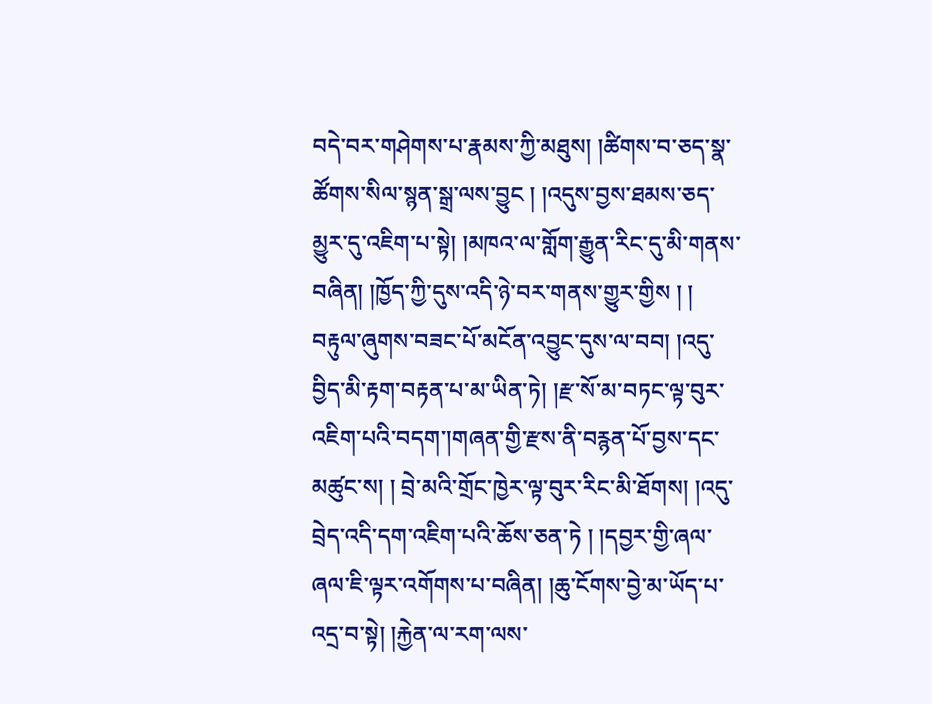བདེ་བར་གཤེགས་པ་རྣམས་ཀྱི་མཐུས། །ཚིགས་བ་ཅད་སྣ་ཚོགས་སིལ་སྙན་སྒྲ་ལས་བྱུང ། །འདུས་བྱས་ཐམས་ཅད་མྱུར་དུ་འཇིག་པ་སྟེ། །མཁའ་ལ་གློག་རྒྱུན་རིང་དུ་མི་གནས་བཞིན། །ཁྱོད་ཀྱི་དུས་འདི་ཉེ་བར་གནས་གྱུར་གྱིས ། ། བརྟུལ་ཞུགས་བཟང་པོ་མངོན་འབྱུང་དུས་ལ་བབ། །འདུ་བྱིད་མི་རྟག་བརྟན་པ་མ་ཡིན་ཏེ། །རྫ་སོ་མ་བཏང་ལྟ་བུར་འཇིག་པའི་བདག་།གཞན་གྱི་རྫས་ནི་བརྙན་པོ་བྱས་དང་མཚུང་ས། ། བྲེ་མའི་གྲོང་ཁྱེར་ལྟ་བུར་རིང་མི་ཐོགས། །འདུ་བྲེད་འདི་དག་འཇིག་པའི་ཆོས་ཅན་ཏེ ། །དབྱར་གྱི་ཞལ་ཞལ་ཇི་ལྟར་འགོགས་པ་བཞིན། །ཆུ་ངོགས་བྱེ་མ་ཡོད་པ་འདྲ་བ་སྟེ། །རྐྱེན་ལ་རག་ལས་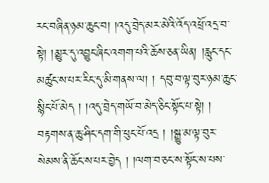རང་བཞིན་ཉམ་ཆུང་བ། །འདུ་བྲེད་མར་མེའི་འོད་འཕྲོ་འདྲ་བ་སྟེ། །མྱུར་དུ་འབྱུང་ཞིང་འགག་པའི་ཆོས་ཅན་ཡིན། །རླུང་དང་མཚུང་ས་པར་རིང་དུ་མི་གནས་ལ། ། དབུ་བ་ལྟ་བུར་ཉམ་ཆུང་སྙིང་པོ་མེད ། །འདུ་བྲེད་གཡོ་བ་མེད་ཅིང་སྟོང་པ་སྟེ། ། བརྟགས་ན་ཆུ་ཤིང་དག་གི་ཕུང་པོ་འདྲ ། །སྒྱུ་མ་ལྟ་བུར་སེམས་ནི་ཆོང་ས་པར་བྱེད ། །ལག་བ་ཅང་ས་སྟོང་ས་པས་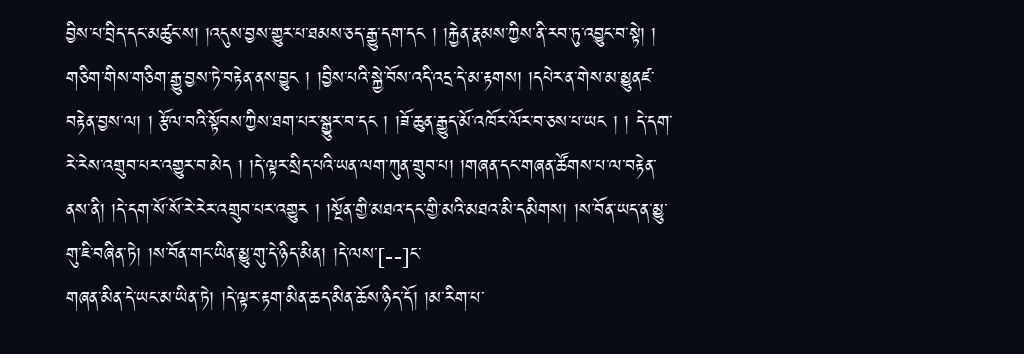བྱིས་པ་བྲིད་དང་མཚུང་ས། །འདུས་བྱས་གྱུར་པ་ཐམས་ཅད་རྒྱུ་དག་དང ། །རྐྱེན་རྣམས་ཀྱིས་ནི་རབ་ཏུ་འབྱུང་བ་སྟེ། ། གཅིག་གིས་གཅིག་རྒྱུ་བྱས་ཏེ་བརྟེན་ནས་བྱུང ། །བྱིས་པའི་སྐྱེ་བོས་འདི་འདྲ་དེ་མ་རྟགས། །དཔེར་ན་གེས་མ་མྱུནཛ་བརྟེན་བྱས་ལ། ། རྩོལ་བའི་སྟོབས་ཀྱིས་ཐག་པར་སྒྱུར་བ་དང ། །ཟོ་ཆུན་རྒྱུད་མོ་འཁོར་ལོར་བ་ཅས་པ་ཡང ། ། དེ་དག་རེ་རེས་འགྲུབ་པར་འགྱུར་བ་མེད ། །དེ་ལྟར་སྲིད་པའི་ཡན་ལག་ཀུན་གྲུབ་པ། །གཞན་དང་གཞན་ཚོགས་པ་ལ་བརྟེན་ནས་ནི། །དེ་དག་སོ་སོ་རེ་རེར་འགྲུབ་པར་འགྱུར ། །སྔོན་གྱི་མཐའ་དང་གྱི་མའི་མཐའ་མི་དམིགས། །ས་བོན་ཡད་ན་མྱུ་གུ་ཇི་བཞིན་ཏེ། །ས་བོན་གང་ཡིན་མྱུ་གུ་དེ་ཉིད་མིན། །དེ་ལས་[--]ང་
གཞན་མིན་དེ་ཡང་མ་ཡིན་ཏེ། །དེ་ལྟར་རྟག་མིན་ཆད་མིན་ཆོས་ཉིད་དོ། །མ་རིག་པ་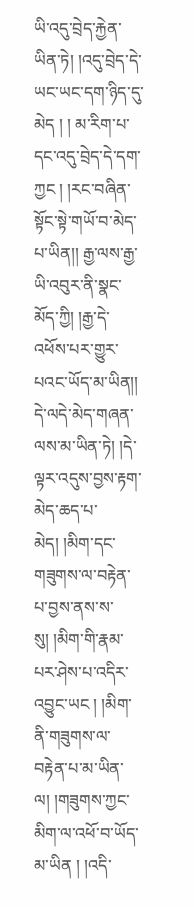ཡི་འདུ་བྲེད་རྐྱེན་ཡིན་ཏེ། །འདུ་བྲེད་དེ་ཡང་ཡང་དག་ཉིད་དུ་མེད ། ། མ་རིག་པ་དང་འདུ་བྲེད་དེ་དག་ཀྱང ། །རང་བཞིན་སྟོང་སྟེ་གཡོ་བ་མེད་པ་ཡིན།། རྒྱ་ལས་རྒྱ་ཡི་འབུར་ནི་སྣང་མོད་ཀྱི། །རྒྱ་དེ་འཕོས་པར་གྱུར་པའང་ཡོད་མ་ཡིན།། དེ་ལདེ་མེད་གཞན་ལས་མ་ཡིན་ཏེ། །དེ་ལྟར་འདུས་བྱས་རྟག་མེད་ཆད་པ་མེད། །མིག་དང་གཟུགས་ལ་བརྟེན་པ་བྱས་ནས་ས་སུ། །མིག་གི་རྣམ་པར་ཤེས་པ་འདིར་འབྱུང་ཡང ། །མིག་ནི་གཟུགས་ལ་བརྟེན་པ་མ་ཡིན་ལ། །གཟུགས་ཀྱང་མིག་ལ་འཕོ་བ་ཡོད་མ་ཡིན ། །འདི་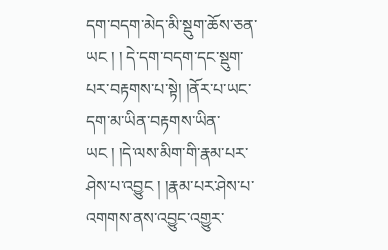དག་བདག་མེད་མི་སྡུག་ཆོས་ཅན་ཡང ། ། དེ་དག་བདག་དང་སྡུག་པར་བརྟགས་པ་སྟེ། །ནོར་པ་ཡང་དག་མ་ཡིན་བརྟགས་ཡིན་ཡང ། །དེ་ལས་མིག་གི་རྣམ་པར་ཤེས་པ་འབྱུང ། །རྣམ་པར་ཤེས་པ་འགགས་ནས་འབྱུང་འགྱུར་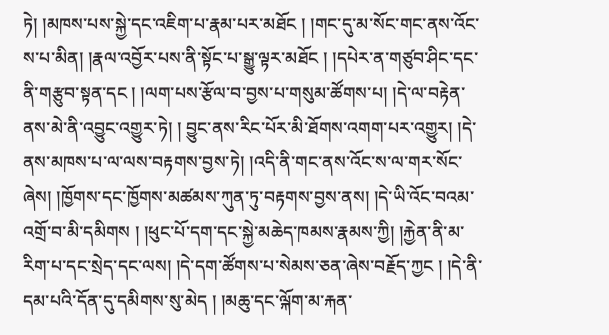ཏེ། །མཁས་པས་སྐྱེ་དང་འཇིག་པ་རྣམ་པར་མཐོང ། །གང་དུ་མ་སོང་གང་ནས་འོང་ས་པ་མིན། །རྣལ་འབྱོར་པས་ནི་སྟོང་པ་སྒྱུ་ལྟར་མཐོང ། །དཔེར་ན་གཙུབ་ཤིང་དང་ནི་གརྩུབ་སྟན་དང ། །ལག་པས་རྩོལ་བ་བྱས་པ་གསུམ་ཚོགས་པ། །དེ་ལ་བརྟེན་ནས་མེ་ནི་འབྱུང་འགྱུར་ཏེ། ། བྱུང་ནས་རིང་པོར་མི་ཐོགས་འགག་པར་འགྱུར། །དེ་ནས་མཁས་པ་ལ་ལས་བརྟགས་བྱས་ཏེ། །འདི་ནི་གང་ནས་འོང་ས་ལ་གར་སོང་ཞེས། །ཁྱོགས་དང་ཁྱོགས་མཚམས་ཀུན་ཏུ་བརྟགས་བྱས་ནས། །དེ་ཡི་འོང་བའམ་འགྲོ་བ་མི་དམིགས ། །ཕུང་པོ་དག་དང་སྐྱེ་མཆེད་ཁམས་རྣམས་ཀྱི། །རྐྱེན་ནི་མ་རིག་པ་དང་སྲེད་དང་ལས། །དེ་དག་ཚོགས་པ་སེམས་ཅན་ཞེས་བརྗོད་ཀྱང ། །དེ་ནི་དམ་པའི་དོན་དུ་དམིགས་སུ་མེད ། །མཆུ་དང་ལྐོག་མ་རྐན་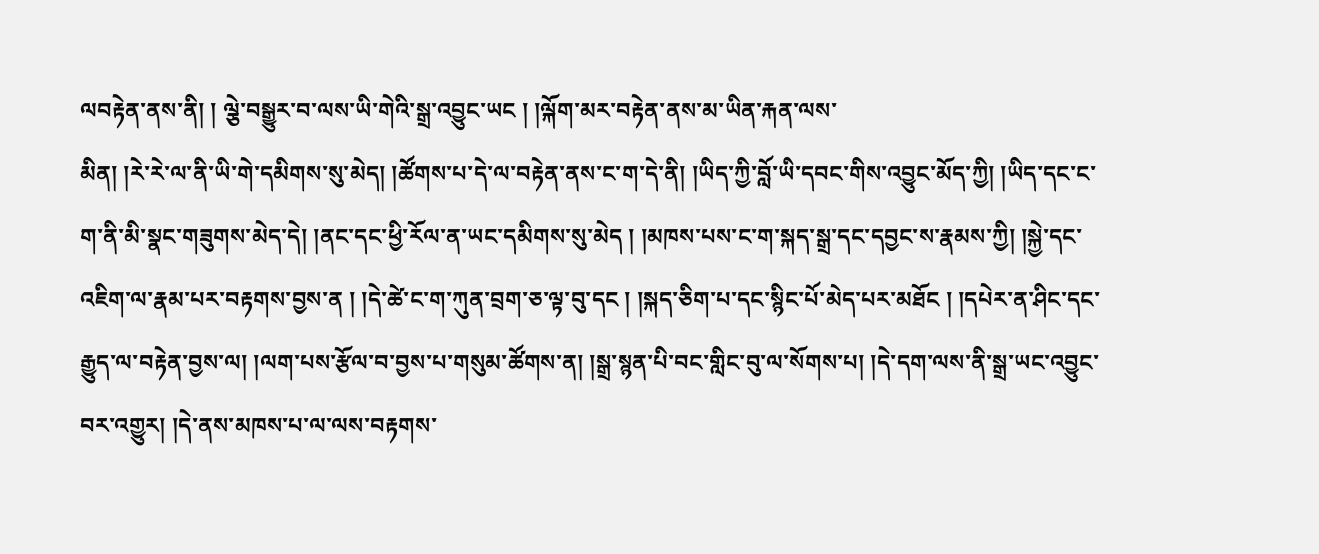ལབརྟེན་ནས་ནི། ། ལྕེ་བསྒྱུར་བ་ལས་ཡི་གེའི་སྒྲ་འབྱུང་ཡང ། །ལྐོག་མར་བརྟེན་ནས་མ་ཡིན་རྐན་ལས་
མིན། །རེ་རེ་ལ་ནི་ཡི་གེ་དམིགས་སུ་མེད། །ཚོགས་པ་དེ་ལ་བརྟེན་ནས་ང་ག་དེ་ནི། །ཡིད་ཀྱི་བློ་ཡི་དབང་གིས་འབྱུང་མོད་ཀྱི། །ཡིད་དང་ང་ག་ནི་མི་སྣང་གཟུགས་མེད་དེ། །ནང་དང་ཕྱི་རོལ་ན་ཡང་དམིགས་སུ་མེད ། །མཁས་པས་ང་ག་སྐད་སྒྲ་དང་དབྱང་ས་རྣམས་ཀྱི། །སྐྱེ་དང་འཇིག་ལ་རྣམ་པར་བརྟགས་བྱས་ན ། །དེ་ཚེ་ང་ག་ཀུན་བྲག་ཅ་ལྟ་བུ་དང ། །སྐད་ཅིག་པ་དང་སྙིང་པོ་མེད་པར་མཐོང ། །དཔེར་ན་ཤིང་དང་རྒྱུད་ལ་བརྟེན་བྱས་ལ། །ལག་པས་རྩོལ་བ་བྱས་པ་གསུམ་ཚོགས་ན། །སྒྲ་སྙན་པི་བང་གླིང་བུ་ལ་སོགས་པ། །དེ་དག་ལས་ནི་སྒྲ་ཡང་འབྱུང་བར་འགྱུར། །དེ་ནས་མཁས་པ་ལ་ལས་བརྟགས་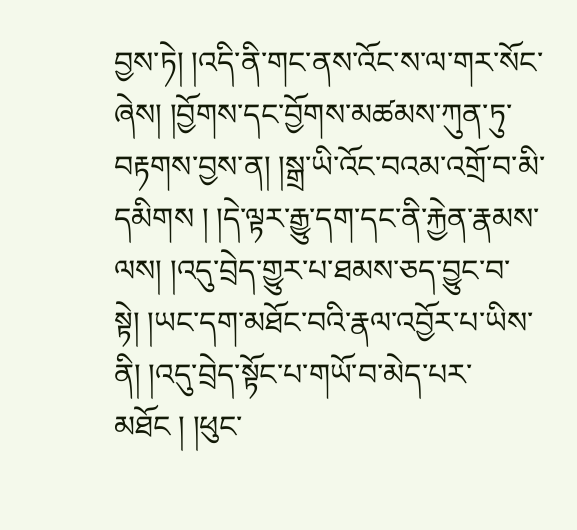བྱས་ཏེ། །འདི་ནི་གང་ནས་འོང་ས་ལ་གར་སོང་ཞེས། །བྱོགས་དང་བྱོགས་མཚམས་ཀུན་ཏུ་བརྟགས་བྱས་ན། །སྒྲ་ཡི་འོང་བའམ་འགྲོ་བ་མི་དམིགས ། །དེ་ལྟར་རྒྱུ་དག་དང་ནི་རྐྱེན་རྣམས་ལས། །འདུ་བྲེད་གྱུར་པ་ཐམས་ཅད་བྱུང་བ་སྟེ། །ཡང་དག་མཐོང་བའི་རྣལ་འབྱོར་པ་ཡིས་ནི། །འདུ་བྲེད་སྟོང་པ་གཡོ་བ་མེད་པར་མཐོང ། །ཕུང་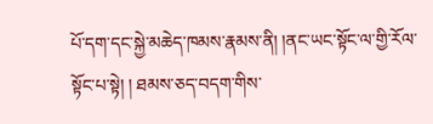པོ་དག་དང་སྐྱེ་མཆེད་ཁམས་རྣམས་ནི། །ནང་ཡང་སྟོང་ལ་གྱི་རོལ་སྟོང་པ་སྟེ། ། ཐམས་ཅད་བདག་གིས་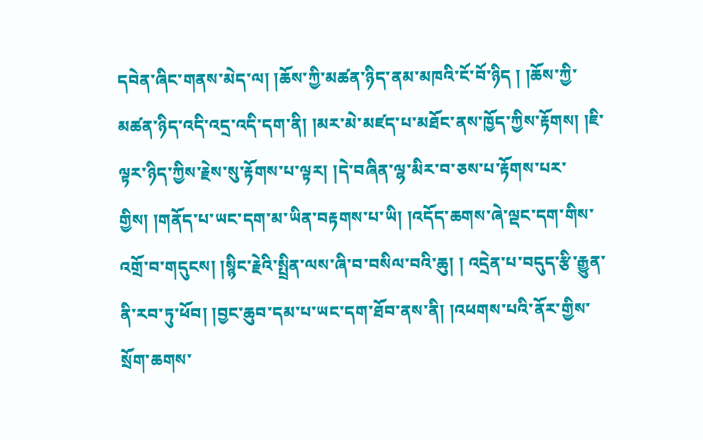དབེན་ཞིང་གནས་མེད་ལ། །ཆོས་ཀྱི་མཚན་ཉིད་ནམ་མཁའི་ངོ་བོ་ཉིད ། །ཆོས་ཀྱི་མཚན་ཉིད་འདི་འདྲ་འདི་དག་ནི། །མར་མེ་མཛད་པ་མཐོང་ནས་ཁྱོད་ཀྱིས་རྟོགས། །ཇི་ལྟར་ཉིད་ཀྱིས་རྗེས་སུ་རྟོགས་པ་ལྟར། །དེ་བཞིན་ལྷ་མིར་བ་ཅས་པ་རྟོགས་པར་གྱིས། །གནོད་པ་ཡང་དག་མ་ཡིན་བརྟགས་པ་ཡི། །འདོད་ཆགས་ཞེ་ལྡང་དག་གིས་འགྲོ་བ་གདུངས། །སྙིང་རྗེའི་སྤྲིན་ལས་ཞི་བ་བསིལ་བའི་ཆུ། ། འདྲེན་པ་བདུད་རྩི་རྒྱུན་ནི་རབ་ཏུ་ཕོབ། །བྱང་ཆུབ་དམ་པ་ཡང་དག་ཐོབ་ནས་ནི། །འཕགས་པའི་ནོར་གྱིས་སྲོག་ཆགས་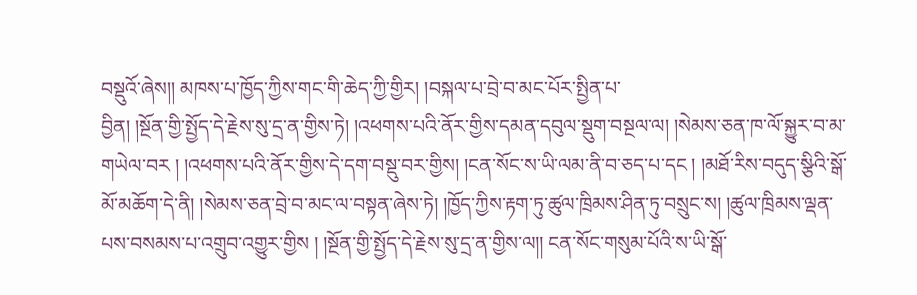བསྡུའོ་ཞེས།། མཁས་པ་ཁྱོད་ཀྱིས་གང་གི་ཆེད་ཀྱི་གྱིར། །བསྐལ་པ་བྲེ་བ་མང་པོར་སྤྱིན་པ་
བྱིན། །སྔོན་གྱི་སྤྱོད་དེ་རྗེས་སུ་དྲ་ན་གྱིས་ཏེ། །འཕགས་པའི་ནོར་གྱིས་དམན་དབུལ་སྡུག་བསྔལ་ལ། །སེམས་ཅན་ཁ་ལོ་སྐྱུར་བ་མ་གཡེལ་བར ། །འཕགས་པའི་ནོར་གྱིས་དེ་དག་བསྡུ་བར་གྱིས། །ངན་སོང་ས་ཡི་ལམ་ནི་བ་ཅད་པ་དང ། །མཐོ་རིས་བདུད་སྩིའི་སྒོ་མོ་མཆོག་དེ་ནི། །སེམས་ཅན་བྲེ་བ་མང་ལ་བསྟན་ཞེས་ཏེ། །ཁྱོད་ཀྱིས་རྟག་ཏུ་ཚུལ་ཁྲིམས་ཤིན་ཏུ་བསྲུང་ས། །ཚུལ་ཁྲིམས་ལྡན་པས་བསམས་པ་འགྲུབ་འགྱུར་གྱིས ། །སྔོན་གྱི་སྤྱོད་དེ་རྗེས་སུ་དྲ་ན་གྱིས་ལ།། ངན་སོང་གསུམ་པོའི་ས་ཡི་སྒོ་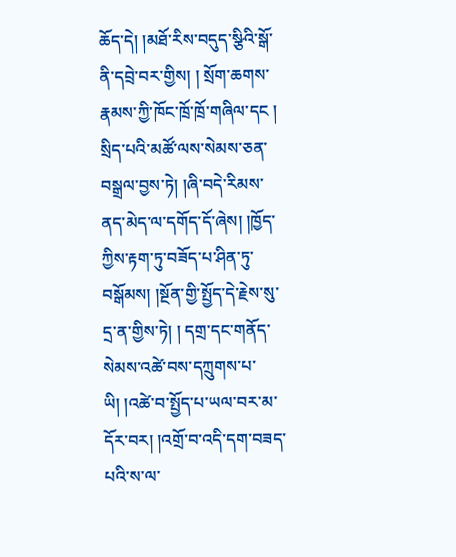ཆོད་དེ། །མཐོ་རིས་བདུད་སྩིའི་སྒོ་ནི་དབྲེ་བར་གྱིས། ། སྲོག་ཆགས་རྣམས་ཀྱི་ཁོང་ཁྲོ་ཁྲོ་གཞིལ་དང ། སྲིད་པའི་མཚོ་ལས་སེམས་ཅན་བསྒྲལ་བྱས་ཏེ། །ཞི་བདེ་རིམས་ནད་མེད་ལ་དགོད་དོ་ཞེས། །ཁྱོད་ཀྱིས་རྟག་ཏུ་བཟོད་པ་ཤིན་ཏུ་བསྒོམས། །སྔོན་གྱི་སྤྱོད་དེ་རྗེས་སུ་དྲ་ན་གྱིས་ཏེ། ། དགྲ་དང་གནོད་སེམས་འཚེ་བས་དཀྲུགས་པ་ཡི། །འཚེ་བ་སྤྱོད་པ་ཡལ་བར་མ་དོར་བར། །འགྲོ་བ་འདི་དག་བཟད་པའི་ས་ལ་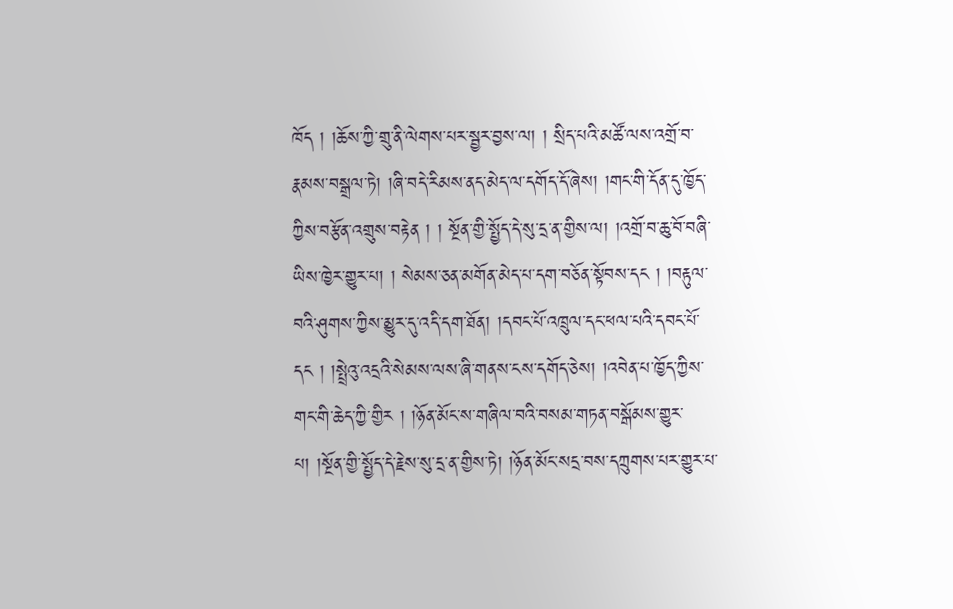ཁོད ། །ཆོས་ཀྱི་གྲུ་ནི་ལེགས་པར་སྦྱར་བྱས་ལ། ། སྲིད་པའི་མཚོ་ལས་འགྲོ་བ་རྣམས་བསྒྲལ་ཏེ། །ཞི་བདེ་རིམས་ནད་མེད་ལ་དགོད་དོ་ཞེས། །གང་གི་དོན་དུ་ཁྱོད་ཀྱིས་བརྩོན་འགྲུས་བརྟེན ། ། སྔོན་གྱི་སྤྱོད་དེ་སུ་དྲ་ན་གྱིས་ལ། །འགྲོ་བ་ཆུ་བོ་བཞི་ཡིས་ཁྱེར་གྱུར་པ། ། སེམས་ཅན་མགོན་མེད་པ་དག་བཅོན་སྟོབས་དང ། །བརྟུལ་བའི་ཤུགས་ཀྱིས་མྱུར་དུ་འདི་དག་ཐོན། །དབང་པོ་འཁྲུལ་དང་ཕལ་པའི་དབང་པོ་དང ། །སྤྲེའུ་འདྲའི་སེམས་ལས་ཞི་གནས་ངས་དགོད་ཅེས། །འབེན་པ་ཁྱོད་ཀྱིས་གང་གི་ཆེད་ཀྱི་གྱིར ། །ཉོན་མོང་ས་གཞིལ་བའི་བསམ་གཏན་བསྒོམས་གྱུར་པ། །སྔོན་གྱི་སྤྱོད་དེ་རྗེས་སུ་དྲ་ན་གྱིས་ཏེ། །ཉོན་མོང་སདྲ་བས་དཀྲུགས་པར་གྱུར་པ་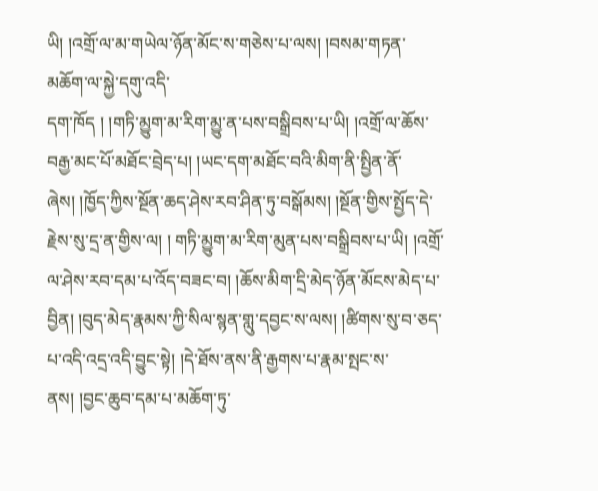ཡི། །འགྲོ་ལ་མ་གཡེལ་ཉོན་མོང་ས་གཅེས་པ་ལས། །བསམ་གཏན་མཆོག་ལ་སྐྱེ་དགུ་འདི་
དག་ཁོད ། །གཏི་མྱུག་མ་རིག་མྱུ་ན་པས་བསྒྲིབས་པ་ཡི། །འགྲོ་ལ་ཆོས་བརྒྱ་མང་པོ་མཐོང་བྲེད་པ། །ཡང་དག་མཐོང་བའི་མིག་ནི་སྤྱིན་ནོ་ཞེས། །ཁྱོད་ཀྱིས་སྔོན་ཆད་ཤེས་རབ་ཤིན་ཏུ་བསྒོམས། །སྔོན་གྱིས་སྤྱོད་དེ་རྗེས་སུ་དྲ་ན་གྱིས་ལ། ། གཏི་མྱུག་མ་རིག་མུན་པས་བསྒྲིབས་པ་ཡི། །འགྲོ་ལ་ཤེས་རབ་དམ་པ་འོད་བཟང་བ། །ཆོས་མིག་དྲི་མེད་ཉོན་མོངས་མེད་པ་བྱིན། །བུད་མེད་རྣམས་ཀྱི་སིལ་སྙན་གླུ་དབྱང་ས་ལས། །ཚིགས་སུ་བ་ཅད་པ་འདི་འདྲ་འདི་བྱུང་སྟེ། །དེ་ཐོས་ནས་ནི་རྒྱགས་པ་རྣམ་སྤང་ས་ནས། །བྱང་ཆུབ་དམ་པ་མཆོག་ཏུ་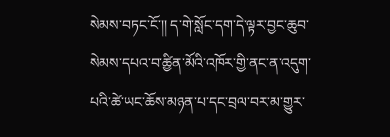སེམས་བཏང་ངོ་།། ད་གེ་སློང་དག་དེ་ལྟར་བྱང་ཆུབ་སེམས་དཔའ་བ་ཚྱིན་མོའི་འཁོར་གྱི་ནང་ན་འདུག་པའི་ཚེ་ཡང་ཆོས་མཉན་པ་དང་བྲལ་བར་མ་གྱུར་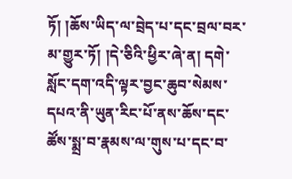ཏོ། །ཆོས་ཡིད་ལ་བྲེད་པ་དང་བྲལ་བར་མ་གྱུར་ཏོ། །དེ་ཅིའི་ཕྱིར་ཞེ་ན། དགེ་སློང་དག་འདི་ལྟར་བྱང་ཆུབ་སེམས་དཔའ་ནི་ཡུན་རིང་པོ་ནས་ཆོས་དང་ཚོས་སྨྲ་བ་རྣམས་ལ་གུས་པ་དང་བ་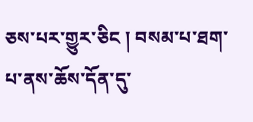ཅས་པར་གྱུར་ཅིང ། བསམ་པ་ཐག་པ་ནས་ཆོས་དོན་དུ་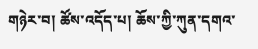གཉེར་བ། ཚོས་འདོད་པ། ཆོས་ཀྱི་ཀུན་དགའ་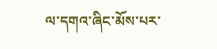ལ་དགའ་ཞིང་མོས་པར་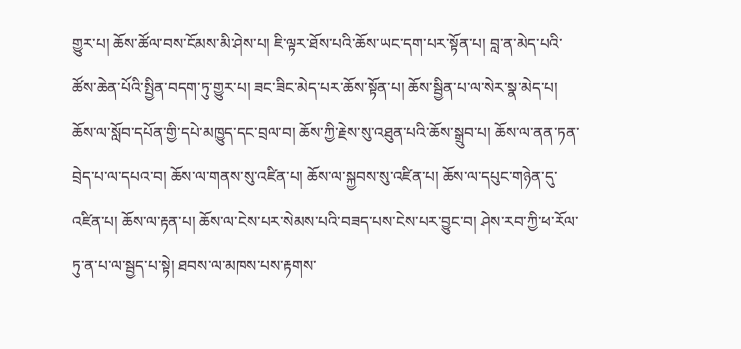གྱུར་པ། ཆོས་ཚོལ་བས་ངོམས་མི་ཤེས་པ། ཇི་ལྟར་ཐོས་པའི་ཆོས་ཡང་དག་པར་སྟོན་པ། བླ་ན་མེད་པའི་ཚོས་ཆེན་པོའི་སྤྱིན་བདག་ཏུ་གྱུར་པ། ཟང་ཟིང་མེད་པར་ཆོས་སྟོན་པ། ཆོས་སྦྱིན་པ་ལ་སེར་སྣ་མེད་པ། ཆོས་ལ་སློབ་དཔོན་གྱི་དཔེ་མཁྱུད་དང་བྲལ་བ། ཆོས་ཀྱི་རྗེས་སུ་འཐུན་པའི་ཆོས་སྒྲུབ་པ། ཆོས་ལ་ནན་ཏན་བྲེད་པ་ལ་དཔའ་བ། ཆོས་ལ་གནས་སུ་འཛིན་པ། ཆོས་ལ་སྐྱབས་སུ་འཛིན་པ། ཆོས་ལ་དཔུང་གཉེན་དུ་འཛིན་པ། ཆོས་ལ་རྟན་པ། ཆོས་ལ་ངེས་པར་སེམས་པའི་བཟད་པས་ངེས་པར་བྱུང་བ། ཤེས་རབ་ཀྱི་ཕ་རོལ་ཏུ་ན་པ་ལ་སྦྱད་པ་སྟེ། ཐབས་ལ་མཁས་པས་རྟགས་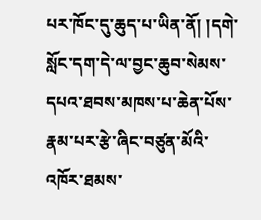པར་ཁོང་དུ་ཆུད་པ་ཡིན་ནོ། །དགེ་སློང་དག་དེ་ལ་བྱང་ཆུབ་སེམས་
དཔའ་ཐབས་མཁས་པ་ཆེན་པོས་རྣམ་པར་རྩེ་ཞིང་བཙུན་མོའི་འཁོར་ཐམས་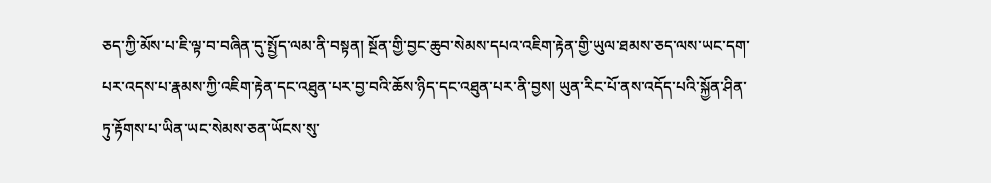ཅད་ཀྱི་མོས་པ་ཇི་ལྟ་བ་བཞིན་དུ་སྤྱོད་ལམ་ནི་བསྟན། སྔོན་གྱི་བྱང་ཆུབ་སེམས་དཔའ་འཇིག་རྟེན་གྱི་ཡུལ་ཐམས་ཅད་ལས་ཡང་དག་པར་འདས་པ་རྣམས་ཀྱི་འཇིག་རྟེན་དང་འཐུན་པར་བྱ་བའི་ཆོས་ཉིད་དང་འཐུན་པར་ནི་བྱས། ཡུན་རིང་པོ་ནས་འདོད་པའི་སྐྱོན་ཤིན་ཏུ་རྟོགས་པ་ཡིན་ཡང་སེམས་ཅན་ཡོངས་སུ་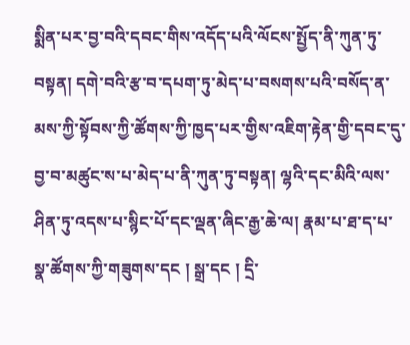སྨིན་པར་བྱ་བའི་དབང་གིས་འདོད་པའི་ལོངས་སྤྱོད་ནི་ཀུན་ཏུ་བསྟན། དགེ་བའི་རྩ་བ་དཔག་ཏུ་མེད་པ་བསགས་པའི་བསོད་ན་མས་ཀྱི་སྟོབས་ཀྱི་ཚོགས་ཀྱི་ཁྱད་པར་གྱིས་འཇིག་རྟེན་གྱི་དབང་དུ་བྱ་བ་མཚུང་ས་པ་མེད་པ་ནི་ཀུན་ཏུ་བསྟན། ལྷའི་དང་མིའི་ལས་ཤིན་ཏུ་འདས་པ་སྙིང་པོ་དང་ལྡན་ཞིང་རྒྱ་ཆེ་ལ། རྣམ་པ་ཐ་ད་པ་སྣ་ཚོགས་ཀྱི་གཟུགས་དང ། སྒྲ་དང ། དྲི་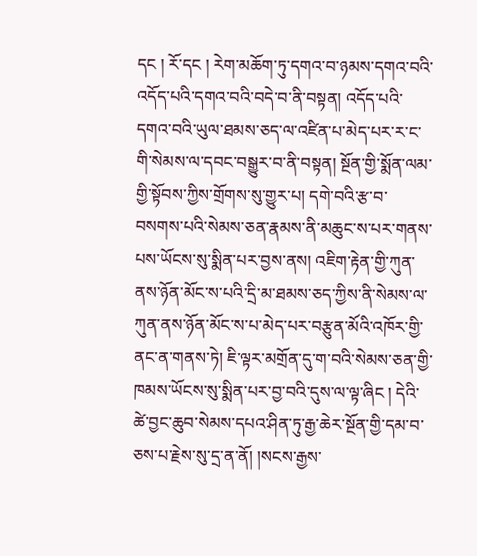དང ། རོ་དང ། རེག་མཆོག་ཏུ་དགའ་བ་ཉམས་དགའ་བའི་འདོད་པའི་དགའ་བའི་བདེ་བ་ནི་བསྟན། འདོད་པའི་དགའ་བའི་ཡུལ་ཐམས་ཅད་ལ་འཛིན་པ་མེད་པར་ར་ང་གི་སེམས་ལ་དབང་བསྒྱུར་བ་ནི་བསྟན། སྔོན་གྱི་སྨོན་ལམ་གྱི་སྟོབས་ཀྱིས་གྲོགས་སུ་གྱུར་པ། དགེ་བའི་རྩ་བ་བསགས་པའི་སེམས་ཅན་རྣམས་ནི་མཆུང་ས་པར་གནས་པས་ཡོངས་སུ་སྨིན་པར་བྱས་ནས། འཇིག་རྟེན་གྱི་ཀུན་ནས་ཉོན་མོང་ས་པའི་དྲི་མ་ཐམས་ཅད་ཀྱིས་ནི་སེམས་ལ་ཀུན་ནས་ཉོན་མོང་ས་པ་མེད་པར་བརྩུན་མོའི་འཁོར་གྱི་ནང་ན་གནས་ཏེ། ཇི་ལྟར་མགྲོན་དུ་ག་བའི་སེམས་ཅན་གྱི་ཁམས་ཡོངས་སུ་སྨིན་པར་བྱ་བའི་དུས་ལ་ལྟ་ཞིང ། དེའི་ཚེ་བྱང་ཆུབ་སེམས་དཔའ་ཤིན་ཏུ་རྒྱ་ཆེར་སྔོན་གྱི་དམ་བ་ཅས་པ་རྗེས་སུ་དྲ་ན་ནོ། །སངས་རྒྱས་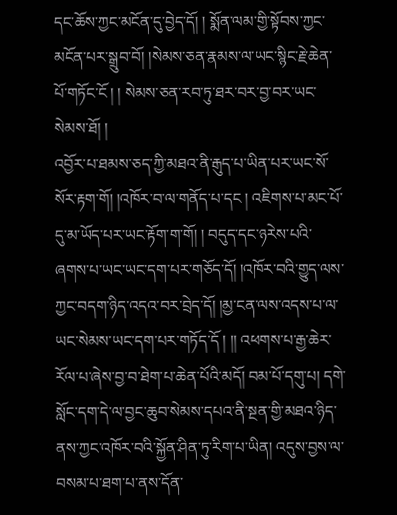དང་ཆོས་ཀྱང་མངོན་དུ་བྱེད་དོ། ། སྨོན་ལམ་གྱི་སྟོབས་ཀྱང་མངོན་པར་སྒྲུབ་བོ། །སེམས་ཅན་རྣམས་ལ་ཡང་སྙིང་རྗེ་ཆེན་པོ་གཏོང་ངོ ། ། སེམས་ཅན་རབ་ཏུ་ཐར་བར་བྱ་བར་ཡང་སེམས་ཐོ། །
འབྱོར་པ་ཐམས་ཅད་ཀྱི་མཐའ་ནི་རྒུད་པ་ཡིན་པར་ཡང་སོ་སོར་རྟག་གོ། །འཁོར་བ་ལ་གནོད་པ་དང ། འཇིགས་པ་མང་པོ་དུ་མ་ཡོད་པར་ཡང་རྟོག་ག་གོ། ། བདུད་དང་ཉརེས་པའི་ཞགས་པ་ཡང་ཡང་དག་པར་གཅོད་དོ། །འཁོར་བའི་གྱུད་ལས་ཀྱང་བདག་ཉིད་འདའ་བར་བྲེད་དོ། །མྱ་ངན་ལས་འདས་པ་ལ་ཡང་སེམས་ཡང་དག་པར་གཏོད་དོ ། །། འཕགས་པ་རྒྱ་ཆེར་རོལ་པ་ཞེས་བྱ་བ་ཐེག་པ་ཆེན་པོའི་མདོ། བམ་པོ་དགུ་པ། དགེ་སློང་དག་དེ་ལ་བྱང་ཆུབ་སེམས་དཔའ་ནི་སྔན་གྱི་མཐའ་ཉིད་ནས་ཀྱང་འཁོར་བའི་སྐྱོན་ཤིན་ཏུ་རིག་པ་ཡིན། འདུས་བྱས་ལ་བསམ་པ་ཐག་པ་ནས་དོན་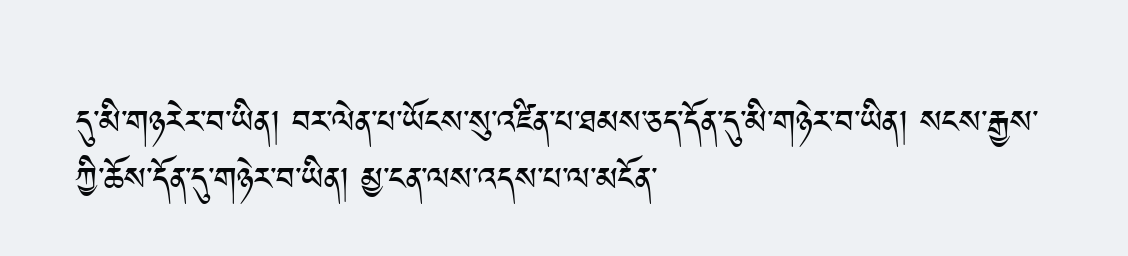དུ་མི་གཉརེར་བ་ཡིན། བར་ལེན་པ་ཡོངས་སུ་འཛིན་པ་ཐམས་ཅད་དོན་དུ་མི་གཉེར་བ་ཡིན། སངས་རྒྱས་ཀྱི་ཆོས་དོན་དུ་གཉེར་བ་ཡིན། མྱ་ངན་ལས་འདས་པ་ལ་མངོན་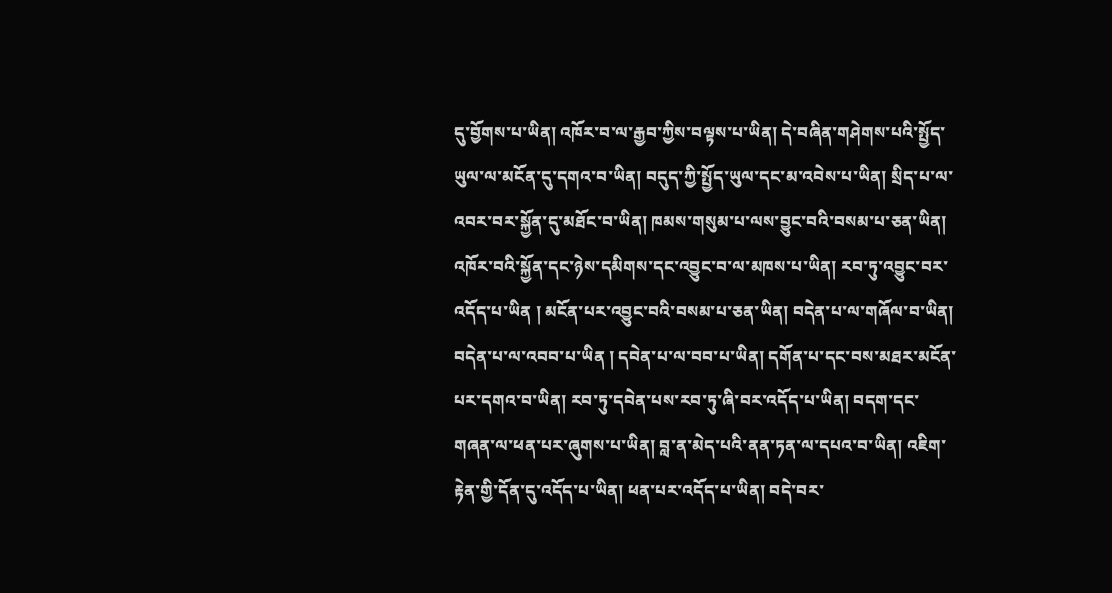དུ་བྱོགས་པ་ཡིན། འཁོར་བ་ལ་རྒྱབ་ཀྱིས་བལྟས་པ་ཡིན། དེ་བཞིན་གཤེགས་པའི་སྤྱོད་ཡུལ་ལ་མངོན་དུ་དགའ་བ་ཡིན། བདུད་ཀྱི་སྤྱོད་ཡུལ་དང་མ་འབེས་པ་ཡིན། སྲིད་པ་ལ་འབར་བར་སྐྱོན་དུ་མཐོང་བ་ཡིན། ཁམས་གསུམ་པ་ལས་བྱུང་བའི་བསམ་པ་ཅན་ཡིན། འཁོར་བའི་སྐྱོན་དང་ཉེས་དམིགས་དང་འབྱུང་བ་ལ་མཁས་པ་ཡིན། རབ་ཏུ་འབྱུང་བར་འདོད་པ་ཡིན ། མངོན་པར་འབྱུང་བའི་བསམ་པ་ཅན་ཡིན། བདེན་པ་ལ་གཞོལ་བ་ཡིན། བདེན་པ་ལ་འབབ་པ་ཡིན ། དབེན་པ་ལ་བབ་པ་ཡིན། དགོན་པ་དང་བས་མཐར་མངོན་པར་དགའ་བ་ཡིན། རབ་ཏུ་དབེན་པས་རབ་ཏུ་ཞི་བར་འདོད་པ་ཡིན། བདག་དང་གཞན་ལ་ཕན་པར་ཞུགས་པ་ཡིན། བླ་ན་མེད་པའི་ནན་ཏན་ལ་དཔའ་བ་ཡིན། འཇིག་རྟེན་གྱི་དོན་དུ་འདོད་པ་ཡིན། ཕན་པར་འདོད་པ་ཡིན། བདེ་བར་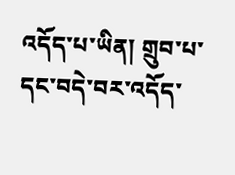འདོད་པ་ཡིན། གྲུབ་པ་དང་བདེ་བར་འདོད་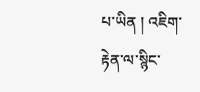པ་ཡིན ། འཇིག་རྟེན་ལ་སྙིང་